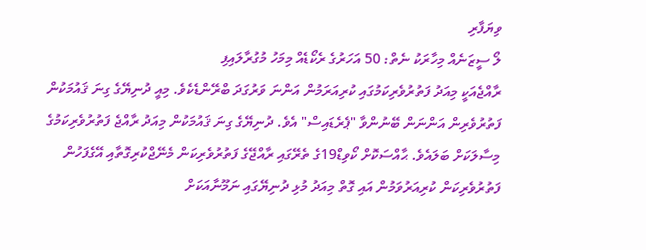ވިޔަފާރި
ލޯ ސީޒަނެއް މިހާރަކު ނެތް: 50 އަހަރުގެ ރެކޯޑެއް މިމަހު މުގުރާލައިފި
ރާއްޖެއަކީ މިއަދު ފަތުރުވެރިކަމުގައި ކުރިއަރަމުން އަންނަ ވަރުގަދަ ބްރޭންޑެކެވެ. މިއީ ދުނިޔޭގެ ގިނަ ޤައުމަކުން ފަތުރުވެރިން އަންނަން ބޭނުންވާ "ޕެރެޑައިސް" އެވެ. ދުނިޔޭގެ ގިނަ ޤައުމަކުން މިއަދު ރާއްޖެ ފަތުރުވެރިކަމުގެ މިސާލަކަށް ބަލައެވެ. ޙާއްސަކޮށް ކޯވިޑް19ގެ ތެރޭގައި ރާއްޖޭގެ ފަތުރުވެރިކަން މެނޭޖްކުރިގޮތާއި އޭގެފަހުން ފަތުރުވެރިކަން ކުރިއަރުވަމުން އައި ގޮތް މިއަދު މުޅި ދުނިޔޭގައި ނަމޫނާއަކަށް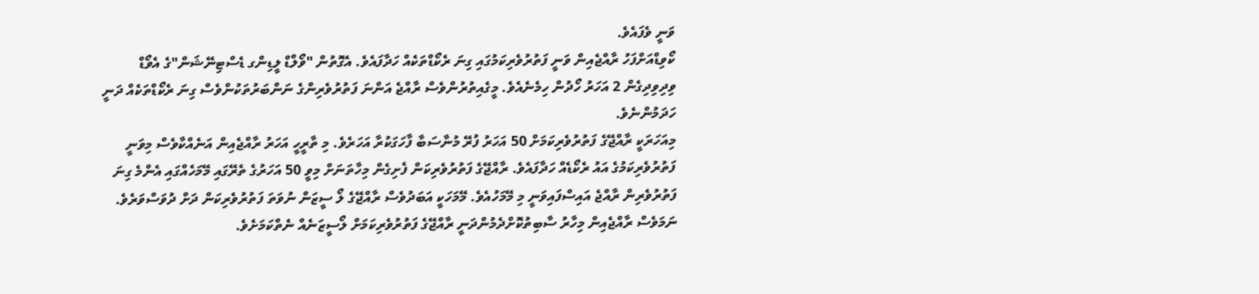ވަނީ ވެފައެވެ.
ކޯވިޑްއަށްފަހު ރާއްޖެއިން ވަނީ ފަތުރުވެރިކަމުގައި ގިނަ ރެކޯޑްތަކެއް ހަދާފައެވެ. އެގޮތުން "ވޯލްޑް ލީޑިންގ ޑެސްޓިނޭޝަން"ގެ އެވޯޑް ވިދިވިދިގެން 2 އަހަރު ހޯދުން ހިމެނެއެވެ. މީގެއިތުރުންވެސް ރާއްޖެ އަންނަ ފަތުރުވެރިންގެ ނަންބަރުތަކުންވެސް ގިނަ ރެކޯޑްތަކެއް ދަނީ ހަދަމުންނެވެ.
މިއަހަރަކީ ރާއްޖޭގެ ފަތުރުވެރިކަމަށް 50 އަހަރު ފުރޭ މުނާސަބާ ފާހަގަކުރާ އަހަރެވެ. މި ތާރީހީ އަހަރު ރާއްޖެއިން އަނެއްކާވެސް މިވަނީ ފަތުރުވެރިކަމުގެ އައު ރެކޯޑެއް ހަދާފައެވެ. ރާއްޖޭގެ ފަތުރުވެރިކަން ފެށިގެން މިހާތަނަށް މިވީ 50 އަހަރުގެ ތެރޭގައި މޭމަހެއްގައި އެންމެ ގިނަ ފަތުރުވެރިން ރާއްޖެ އައިސްފައިވަނީ މި މޭމަހުއެވެ. މޭމަހަކީ އަބަދުވެސް ރާއްޖޭގެ ލޯ ސީޒަން ނުވަތަ ފަތުރުވެރިކަން ދަށް ދުވަސްވަރެވެ. ނަމަވެސް ރާއްޖެއިން މިހާރު ސާބިތުކޮށްދެމުންދަނީ ރާއްޖޭގެ ފަތުރުވެރިކަމަށް ލޯސީޒަނެއް ނެތްކަމަށެވެ.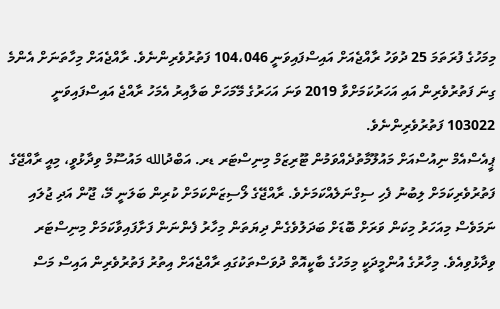މިމަހުގެ ފުރަތަމަ 25 ދުވަހު ރާއްޖެއަށް އައިސްފައިވަނީ 104،046 ފަތުރުވެރިންނެވެ. ރާއްޖެއަށް މިހާތަނަށް އެންމެ ގިނަ ފަތުރުވެރިން އައި އަހަރުކަމަށްވާ 2019 ވަނަ އަހަރުގެ މޭމަހަށް ބަލާއިރު އެމަހު ރާއްޖެ އައިސްފައިވަނީ 103022 ފަތުރުވެރިންނެވެ.
ޕީއެސްއެމް ނިއުސްއަށް މައުލޫމާތުދެއްވަމުން ޓޫރިޒަމް މިނިސްޓަރ ޑރ. އަބްދުالله މައުސޫމް ވިދާޅުވީ، މިއީ ރާއްޖޭގެ ފަތުރުވެރިކަމަށް ލިބުނު ފެހި ސިގްނަލެއްކަމަށެވެ. ރާއްޖޭގެ ލޯސިޒަންކަމަށް ކުރިން ބަލަނީ މޭ، ޖޫން އަދި ޖުލައި ނަމަވެސް މިއަހަރު މިކަން ވަރަށް ބޮޑަށް ބަދަލުވެގެން ދިޔަތަން މިހާރު ފެންނަން ފަށާފައިވާކަމަށް މިނިސްޓަރ ވިދާޅުވިއެވެ. މިހާރުގެ އުންމީދަކީ މިމަހުގެ ބާކީއޮތް ދުވަސްތަކުގައި ރާއްޖެއަށް އިތުރު ފަތުރުވެރިން އައިސް މަސް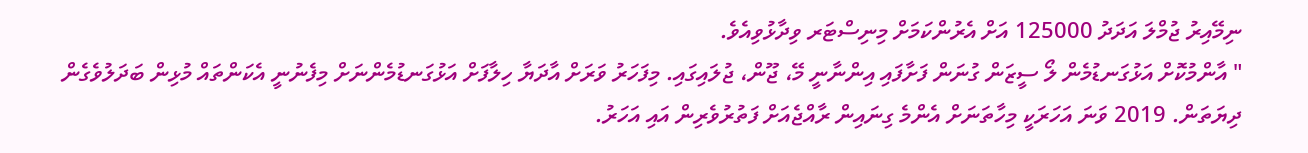ނިމޭއިރު ޖުމްލަ އަދަދު 125000 އަށް އެރުންކަމަށް މިނިސްޓަރ ވިދާޅުވިއެވެ.
" އާންމުކޮށް އަޅުގަނޑުމެން ލޯ ސީޒަން ގުނަން ފަށާފައި އިންނާނީ މޭ، ޖޫން، ޖުލައިގައި. މިފަހަރު ވަރަށް އާދަޔާ ހިލާފަށް އަޅުގަނޑުމެންނަށް މިފެނުނީ އެކަންތައް މުޅިން ބަދަލުވެގެން ދިޔަތަން. 2019 ވަނަ އަހަރަކީ މިހާތަނަށް އެންމެ ގިނައިން ރާއްޖެއަށް ފަތުރުވެރިން އައި އަހަރު.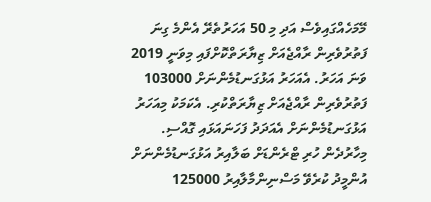މޭމަހެއްގައިވެސް އަދި މި 50 އަހަރުތެރޭ އެންމެ ގިނަ ފަތުރުވެރިން ރާއްޖެއަށް ޒިޔާރަތްކޮށްފައި މިވަނީ 2019 ވަނަ އަހަރު. އެއަހަރު އަޅުގަނޑުމެންނަށް 103000 ފަތުރުވެރިން ރާއްޖެއަށް ޒިޔާރަތްކުރި. އެކަމަކު މިއަހަރު އަޅުގަނޑުމެންނަށް އެއަދަދު ފަހަނައަޅައި ގޮއްސި. މިހާރުދެން ހުރި ޓްރެންޑަށް ބަލާއިރު އަޅުގަނޑުމެންނަށް އުންމީދު ކުރެވޭ މަސްނިންމާލާއިރު 125000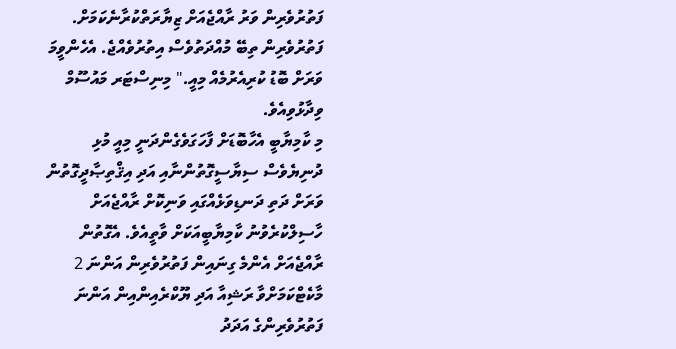ފަތުރުވެރިން ވަރު ރާއްޖެއަށް ޒިޔާރަތްކުރާނެކަމަށް. ފަތުރުވެރިން ތިބޭ މުއްދަތުވެސް އިތުރުވެއްޖެ. އެހެންވީމަ ވަރަށް ބޮޑު ކުރިއެރުމެއް މިއީ." މިނިސްޓަރ މައުސޫމް ވިދާޅުވިއެވެ.
މި ކާމިޔާބީ އެހާބޮޑަށް ފާހަގަވެގެންދަނީ މިއީ މުޅި ދުނިޔެވެސް ސިޔާސީގޮތުންނާއި އަދި އިޤްތިޞާދީގޮތުން ވަރަށް ދަތި ދަނޑިވަޅެއްގައި ވަނިކޮށް ރާއްޖެއަށް ހާސިލްކުރެވުނު ކާމިޔާބީއަކަށް ވާތީއެވެ. އެގޮތުން ރާއްޖެއަށް އެންމެ ގިނައިން ފަތުރުވެރިން އަންނަ 2 މާކެޓްކަމަށްވާ ރަޝިއާ އަދި ޔޫކްރެއިންއިން އަންނަ ފަތުރުވެރިންގެ އަދަދު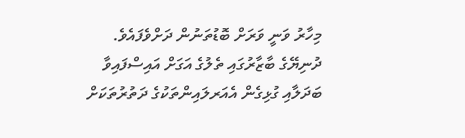މިހާރު ވަނީ ވަރަށް ބޮޑުތަނުން ދަށްވެފައެވެ.
ދުނިޔޭގެ ބާޒާރުގައި ތެލުގެ އަގަށް އައިސްފައިވާ ބަދަލާއި ގުޅިގެން އެއަރލައިންތަކުގެ ދަތުރުތަކަށް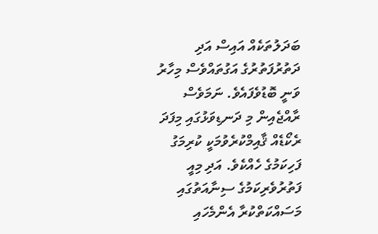ބަދަލުތަކެއް އައިސް އަދި ދަތުރުފަތުރުގެ އަގުތައްވެސް މިހާރު ވަނީ ބޮޑުވެފައެވެ. ނަމަވެސް ރާއްޖެއިން މި ދަނޑިވަޅުގައި މިފަދަ ރެކޯޑެއް ޤާއިމްކުރެވުމަކީ ކުރިމަގު ފަހިކަމުގެ ހެއްކެވެ. އަދި މިއީ ފަތުރުވެރިކަމުގެ ސިނާއަތުގައި މަސައްކަތްކުރާ އެންމެހައި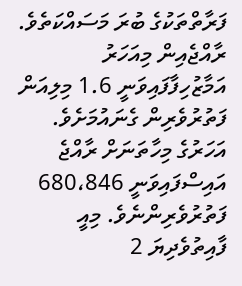ފަރާތްތަކުގެ ބުރަ މަސައްކަތެވެ.
ރާއްޖެއިން މިއަހަރު އަމާޒުހިފާފައިވަނީ 1.6 މިލިއަން ފަތުރުވެރިން ގެނައުމަށެވެ. އަހަރުގެ މިހާތަނަށް ރާއްޖެ އައިސްފައިވަނީ 680،846 ފަތުރުވެރިންނެވެ. މިއީ ފާއިތުވެދިޔަ 2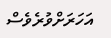އަހަރަށްވުރެވެސް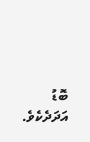ބޮޑު އަދަދެކެވެ.